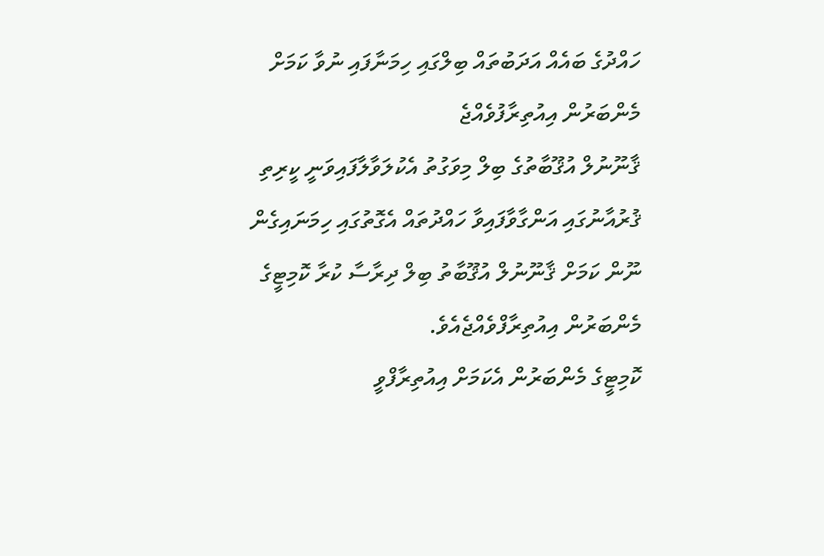ހައްދުގެ ބައެއް އަދަބުތައް ބިލްގައި ހިމަނާފައި ނުވާ ކަމަށް މެންބަރުން އިއުތިރާފުވެއްޖެ
ޤާނޫނުލް އުޤޫބާތުގެ ބިލް މިވަގުތު އެކުލަވާލާފައިވަނީ ކީރިތި ޤުރުއާނުގައި އަންގާވާފައިވާ ހައްދުތައް އެގޮތުގައި ހިމަނައިގެން ނޫން ކަމަށް ޤާނޫނުލް އުޤޫބާތު ބިލް ދިރާސާ ކުރާ ކޮމިޓީގެ މެންބަރުން އިއުތިރާފްވެއްޖެއެވެ.
ކޮމިޓީގެ މެންބަރުން އެކަމަށް އިއުތިރާފްވީ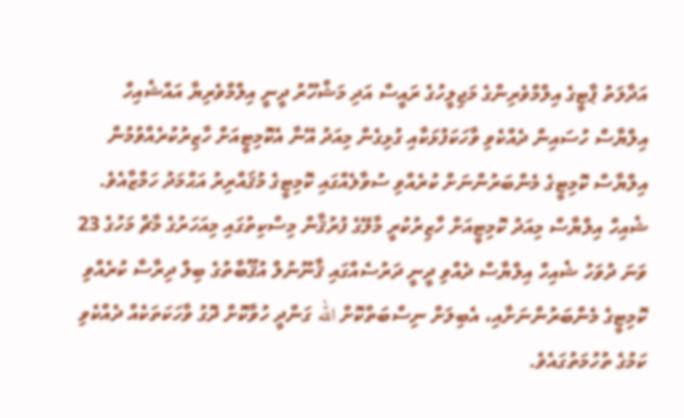އަދާލަތު ޕާޓީގެ އިލްމްވެރިންގެ މަޖިލީހުގެ ރައީސް އަދި މަޝްހޫރު ދީނީ އިލްމްވެރިޔާ އައްޝެއިހް އިލްޔާސް ހުސައިން ދެއްކެވި ވާހަކަފުޅަކާއި ގުޅިގެން މިއަދު އޭނާ އެކޮމިޓީއަށް ހާޒިރުކުރެއްވުމުން އިލްޔާސް ކޮމިޓީގެ މެންބަރުންނަށް ކުރެއްވި ސުވާލެއްގައި ކޮމިޓީގެ މުޤައްރިރު އަޙްމަދު ހަމްޒާއެވެ.
ޝެއިހް އިލްޔާސް މިއަދު ކޮމިޓީއަށް ހާޒިރުކުރީ މާލޭގެ ފުރުޤާން މިސްކިތުގައި މިއަހަރުގެ މާޗް މަހުގެ 23 ވަނަ ދުވަހު ޝެއިހް އިލްޔާސް ދެއްވި ދީނީ ދަރުސެއްގައި ޤާނޫނުލް އުޤޫބާތުގެ ބިލް ދިރާސާ ކުރެއްވި ކޮމިޓީގެ މެންބަރުންނަށާއި، އެބިލަށް ނިސްބަތްކޮށް الله ގަންދީ ހުވާކޮށް ދޮގު ވާހަކަތަކެއް ދެއްކެވި ކަމުގެ ތުހުމަތުގައެވެ.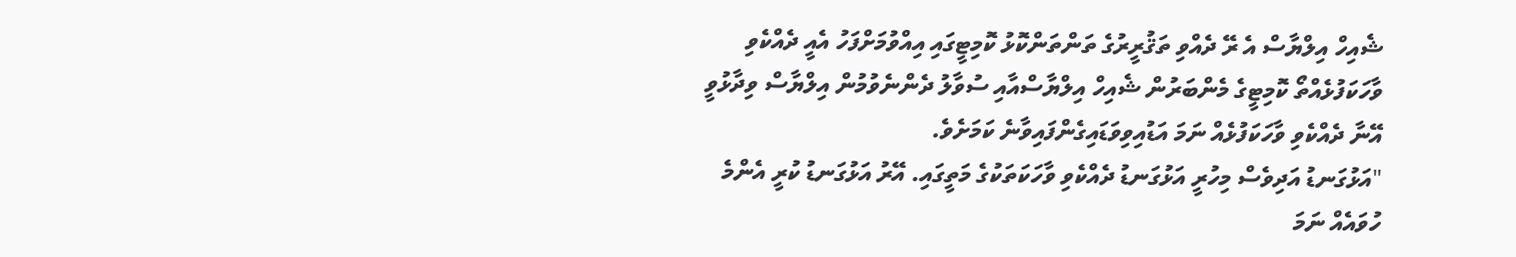ޝެއިހް އިލްޔާސް އެ ރޭ ދެއްވި ތަޤުރީރުގެ ތަންތަންކޮޅު ކޮމިޓީގައި އިއްވުމަށްފަހު އެއީ ދެއްކެވި ވާހަކަފުޅެއްތޯ ކޮމިޓީގެ މެންބަރުން ޝެއިހް އިލްޔާސްއާއި ސުވާލު ދެންނެވުމުން އިލްޔާސް ވިދާޅުވީ އޭނާ ދެއްކެވި ވާހަކަފުޅެއް ނަމަ އަޑުއިވިވަޑައިގެންފައިވާނެ ކަމަށެވެ.
"އަޅުގަނޑު އަދިވެސް މިހުރީ އަޅުގަނޑު ދެއްކެވި ވާހަކަތަކުގެ މަތީގައި. އޭރު އަޅުގަނޑު ކުރީ އެންމެ ހުވައެއް ނަމަ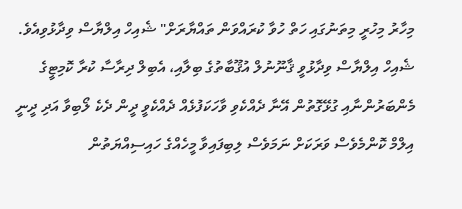މިހާރު މިހުރީ މިތަނުގައި ހަތް ހުވާ ކުރައްވަން ތައްޔާރަށް" ޝެއިހް އިލްޔާސް ވިދާޅުވިއެވެ.
ޝެއިހް އިލްޔާސް ވިދާޅުވީ ޤާނޫނުލް އުޤޫބާތުގެ ބިލާއި، އެބިލް ދިރާސާ ކުރާ ކޮމިޓީގެ މެންބަރުންނާއި ގުޅޭގޮތުން އޭނާ ދެއްކެވި ވާހަކަފުޅެއް ދެއްކެވީ ދީން ދެކެ ލޯބިވާ އަދި ދީނީ އިލްމް ކޮންމެވެސް ވަރަކަށް ނަމަވެސް ލިބިފައިވާ މީހެއްގެ ހައިސިއްޔަތުން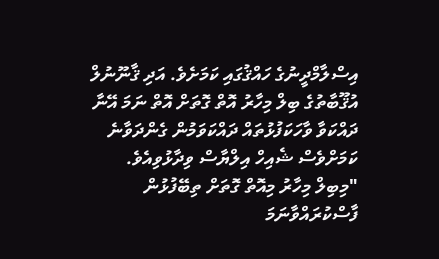އިސްލާމްދީނުގެ ހައްޤުގައި ކަމަށެވެ. އަދި ޤާނޫނުލް އުޤޫބާތުގެ ބިލް މިހާރު އޮތް ގޮތަށް އޮތް ނަމަ އޭނާ ދައްކަވާ ވާހަކަފުޅުތައް ދައްކަވަމުން ގެންދަވާނެ ކަމަށްވެސް ޝެއިހް އިލްޔާސް ވިދާޅުވިއެވެ.
"މިބިލް މިހާރު މިއޮތް ގޮތަށް ތިބޭފުޅުން ފާސްކުރައްވާނަމަ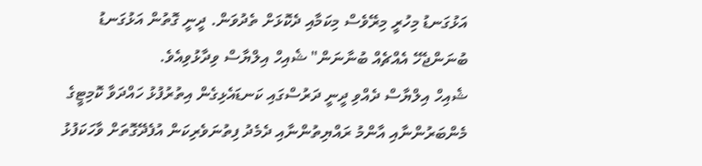އަޅުގަނޑު މިހުރީ މިރޭވެސް މިކަމާއި ދެކޮޅަށް ތެދުވަން. ދީނީ ގޮތުން އަޅުގަނޑު ބުނަންޖެހޭ އެއްޗެއް ބުނާނަން" ޝެއިހް އިލްޔާސް ވިދާޅުވިއެވެ.
ޝެއިހް އިލްޔާސް ދެއްވި ދީނީ ދަރުސްގައި ކަނޑައެޅިގެން އިތުރުފުޅު ހައްދަވާ ކޮމިޓީގެ މެންބަރުންނާއި އާންމު ރައްޔިތުންނާއި ދެމެދު ފިތުނަވެރިކަން އުފެދޭގޮތަށް ވާހަކަފުޅު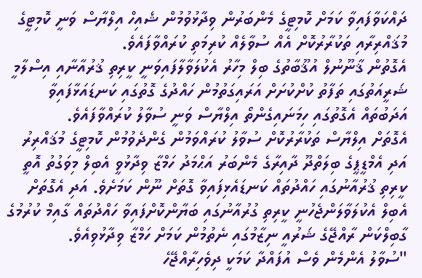ދައްކަވާފައިވާ ކަމަށް ކޮމިޓީގެ މެންބަރުން ވިދާޅުވުމުން ޝެއިހް އިލްޔާސް ވަނީ ކޮމިޓީގެ މުޤައްރިރާއި ތަކުރާރުކޮށް އެއް ސުވާލެއް ކުރިމަތި ކުރައްވާފައެވެ.
އެގޮތުން ޤާނޫނުލް އުޤޫބާތުގެ ބިލް މިހާރު އެކުލަވާލާފައިވަނީ ކީރިތި ޤުރުއާނާއި އިސްލާމީ ޝަރީއަތުގައި ތަފާތު ކުށްކުށަށް އަރައިގަތުމުން ހައްދުގެ ގޮތުގައި ކަނޑައަޅާފައިވާ އަދަބުތައް އެގޮތުގައި ހިމަނައިގެންތޯ އިލްޔާސް ވަނީ ސުވާލު ކުރައްވާފައެވެ.
އެގޮތަށް އިލްޔާސް ތަކުރާރުކޮށް ސުވާލު ކުރައްވަމުން ގެންދެވުމުން ކޮމިޓީގެ މުޤައްރިރު އަދި އެމްޑީޕީގެ ބިލަތްދޫ ދާއިރާގެ މެންބަރު އަޙްމަދު ހަމްޒާ ވިދާޅުވީ އެބިލް މިވަގުތު އޮތީ ކީރިތި ޤުރުއާނުގައި ހައްދުތައް ކަނޑައެޅިފައިވާ ގޮތަށް ނޫން ކަމަށެވެ. އަދި އެގޮތަށް އެބިލް އެކުލަވާލަންޖެހުނީ ކީރިތި ގުރުއާނުގައި ބަޔާންކޮށްފައިވާ ހައްދުތައް ގާއިމް ކުރުމުގެ ގާބިލްކަން ރާއްޖޭގެ ޝަރުއީ ނިޒާމުގައި ނެތުމުން ކަމަށް ހަމްޒާ ވިދާޅުވިއެވެ.
"ސުވާލު އެންމެން ވެސް އުފައްދާ ކަމަކީ ދިވެހިރާއްޖޭހެ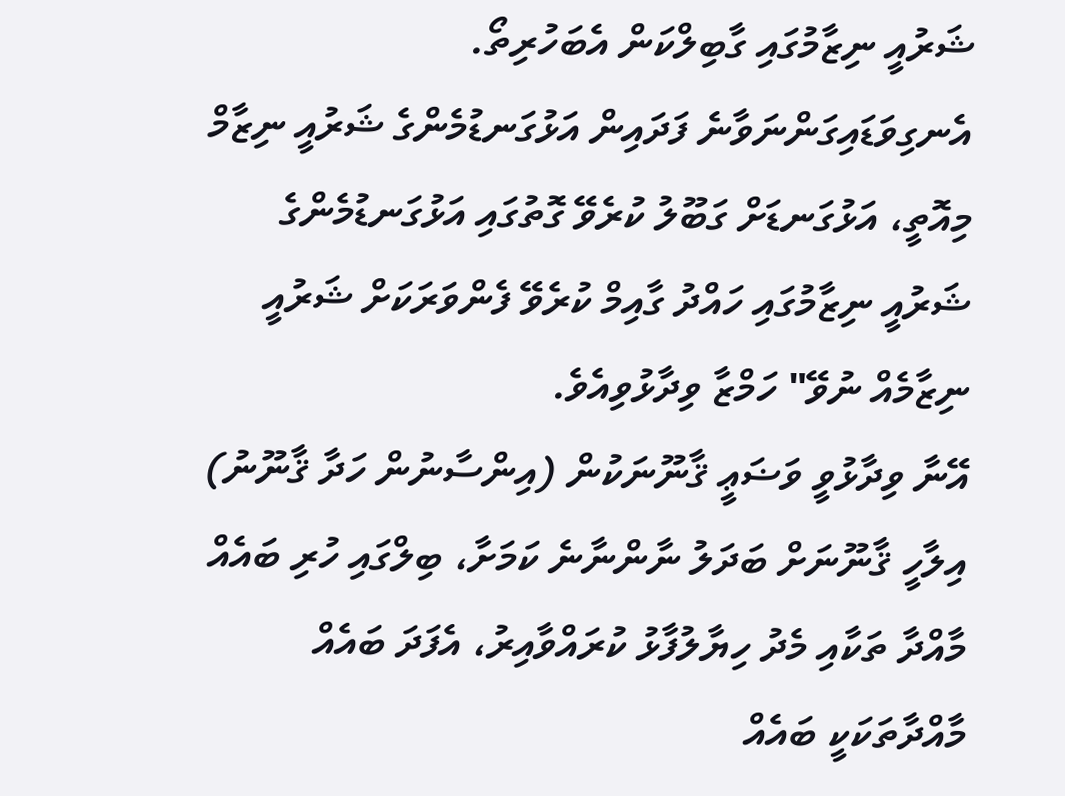ޝަރުއީ ނިޒާމުގައި ގާބިލްކަން އެބަހުރިތޯ. އެނގިވަޑައިގަންނަވާނެ ފަދައިން އަޅުގަނޑުމެންގެ ޝަރުއީ ނިޒާމް މިއޮތީ، އަޅުގަނޑަށް ގަބޫލު ކުރެވޭ ގޮތުގައި އަޅުގަނޑުމެންގެ ޝަރުއީ ނިޒާމުގައި ހައްދު ގާއިމް ކުރެވޭ ފެންވަރަކަށް ޝަރުއީ ނިޒާމެއް ނުވޭ" ހަމްޒާ ވިދާޅުވިއެވެ.
އޭނާ ވިދާޅުވީ ވަޟަޢީ ޤާނޫނަކުން (އިންސާނުން ހަދާ ޤާނޫނު) އިލާހީ ޤާނޫނަށް ބަދަލު ނާންނާނެ ކަމަށާ، ބިލްގައި ހުރި ބައެއް މާއްދާ ތަކާއި މެދު ހިޔާލުފާޅު ކުރައްވާއިރު، އެފަދަ ބައެއް މާއްދާތަކަކީ ބައެއް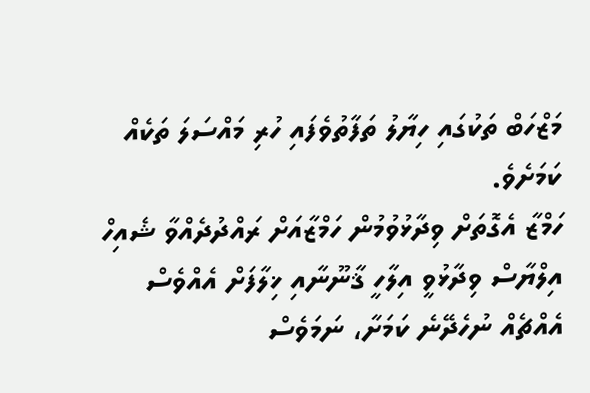މަޒްހަބް ތަކުގައި ހިޔާލު ތަފާތުވެފައި ހުރި މައްސަލަ ތަކެއް ކަމަށެވެ.
ހަމްޒާ އެގޮތަށް ވިދާޅުވުމުން ހަމްޒާއަށް ރައްދުދެއްވާ ޝެއިހް އިލްޔާސް ވިދާޅުވީ އިލާހީ ޤާނޫނާއި ޚިލާފަށް އެއްވެސް އެއްޗެއް ނުހެދޭނެ ކަމަށާ، ނަމަވެސް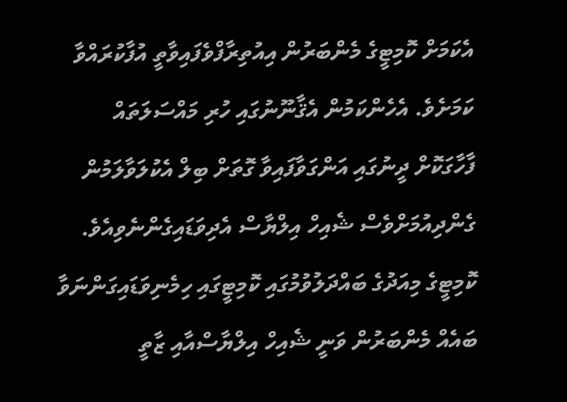އެކަމަށް ކޮމިޓީގެ މެންބަރުން އިއުތިރާފްވެފައިވާތީ އުފާކުރައްވާ ކަމަށެވެ. އެހެންކަމުން އެޤާނޫނުގައި ހުރި މައްސަލަތައް ފާހާގަކޮށް ދީނުގައި އަންގަވާފައިވާ ގޮތަށް ބިލް އެކުލަވާލަމުން ގެންދިއުމަށްވެސް ޝެއިހް އިލްޔާސް އެދިވަޑައިގެންނެވިއެވެ.
ކޮމިޓީގެ މިއަދުގެ ބައްދަލުވުމުގައި ކޮމިޓީގައި ހިމެނިވަޑައިގަންނަވާ ބައެއް މެންބަރުން ވަނީ ޝެއިހް އިލްޔާސްއާއި ޒާތީ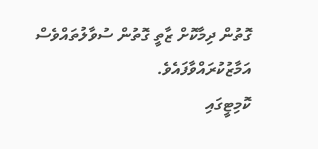ގޮތުން ދިމާކޮށް ޒާތީ ގޮތުން ސުވާލުތައްވެސް އަމާޒުކުރައްވާފައެވެ.
ކޮމިޓީގައި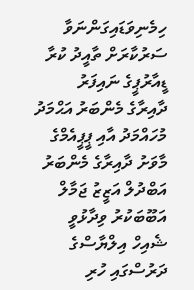ހިމެނިވަޑައިގަންނަވާ ސަރުކާރަށް ތާއީދު ކުރާ ޑީއާރުޕީގެ ނައިފަރު ދާއިރާގެ މެންބަރު އަޙްމަދު މުހައްމަދު އާއި ޕީޕީއެމްގެ މާވަށު ދާއިރާގެ މެންބަރު އަބްދުލް އަޒީޒު ޖަމާލް އަބޫބަކުރު ވިދާޅުވީ ޝެއިހް އިލްޔާސްގެ ދަރުސްގައި ހުރި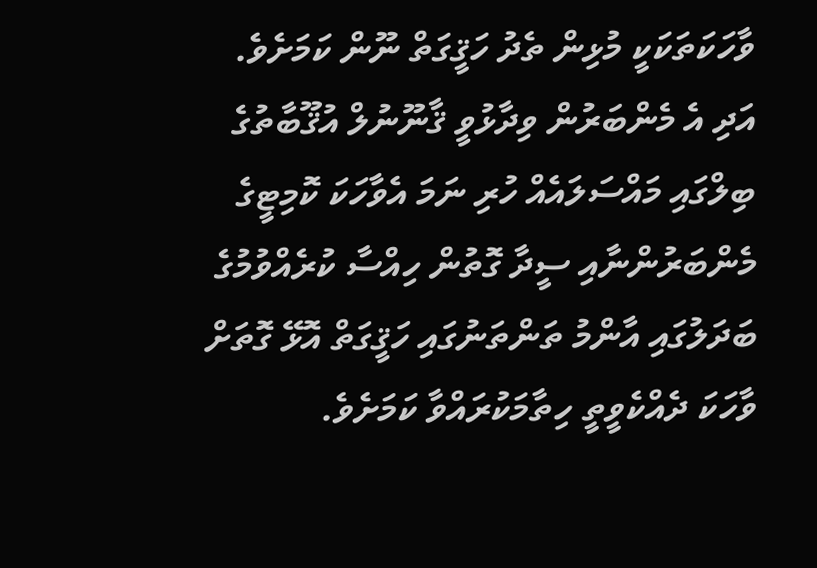ވާހަކަތަކަކީ މުޅިން ތެދު ހަޤީގަތް ނޫން ކަމަށެވެ.
އަދި އެ މެންބަރުން ވިދާޅުވީ ޤާނޫނުލް އުޤޫބާތުގެ ބިލްގައި މައްސަލައެއް ހުރި ނަމަ އެވާހަކަ ކޮމިޓީގެ މެންބަރުންނާއި ސީދާ ގޮތުން ހިއްސާ ކުރެއްވުމުގެ ބަދަލުގައި އާންމު ތަންތަނުގައި ހަޤީގަތް އޮޅޭ ގޮތަށް ވާހަކަ ދެއްކެވީތީ ހިތާމަކުރައްވާ ކަމަށެވެ.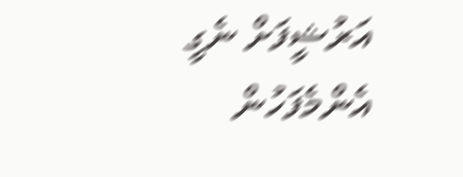އަރުޝީފަށް ނެގީ
އެންމެފަހުން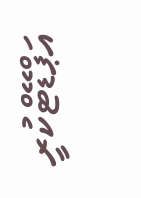އަޕްޑޭޓްކުރީ